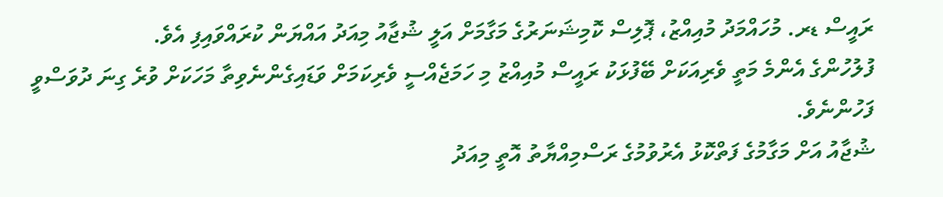ރައީސް ޑރ. މުހައްމަދު މުއިއްޒު، ޕޮލިސް ކޮމިޝަނަރުގެ މަގާމަށް އަލީ ޝުޖާއު މިއަދު އައްޔަން ކުރައްވައިފި އެވެ.
ފުލުހުންގެ އެންމެ މަތީ ވެރިއަކަށް ބޭފުޅަކު ރައީސް މުއިއްޒު މި ހަމަޖެއްސީ ވެރިކަމަށް ވަޑައިގެންނެވިތާ މަހަކަށް ވުރެ ގިނަ ދުވަސްވީ ފަހުންނެވެ.
ޝުޖާއު އަށް މަގާމުގެ ފަތްކޮޅު އެރުވުމުގެ ރަސްމިއްޔާތު އޮތީ މިއަދު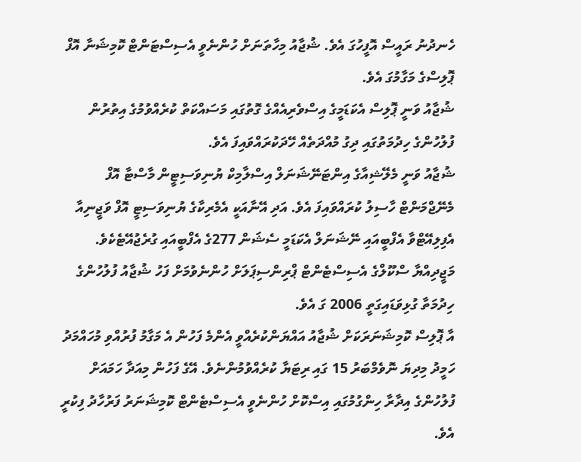ހެނދުނު ރައީސް އޮފީހުގަ އެވެ. ޝުޖާއު މިހާތަނަށް ހުންނެވީ އެސިސްޓަންޓް ކޮމިޝަނާ އޮފް ޕޮލިސްގެ މަގާމުގަ އެވެ.
ޝުޖާއު ވަނީ ޕޮލިސް އެކަޑަމީގެ އިސްވެރިއެއްގެ ގޮތުގައި މަސައްކަތް ކުރެއްވުމުގެ އިތުރުން ފުލުހުންގެ ހިދުމަތުގައި ދިގު މުއްދަތެއް ހޭދަކުރައްވައިފަ އެވެ.
ޝުޖާއު ވަނީ މެލޭޝިއާގެ އިންޓަނޭޝަނަލް އިސްލާމިކް ޔުނިވަސިޓީން މާސްޓާ އޮފް މެނޭޖްމަންޓް ހާސިލު ކުރައްވައިފަ އެވެ. އަދި އޭނާއަކީ އެމެރިކާގެ ޔުނިވަސިޓީ އޮފް ވަޖީނިއާ އެފިލިއޭޓްވާ އެފްބީއައި ނޭޝަނަލް އެކަޑަމީ ސެޝަން 277ގެ އެފްބީއައި ގުރެޖުއޭޓެކެވެ.
މަޖީދިއްޔާ ސްކޫލްގެ އެސިސްޓެންޓް ޕްރިންސިޕަލަށް ހުންނެވުމަށް ފަހު ޝުޖާއު ފުލުހުންގެ ހިދުމަތާ ގުޅިވަޑައިގަތީ 2006 ގަ އެވެ.
އާ ޕޮލިސް ކޮމިޝަނަރަކަށް ޝުޖާއު އައްޔަންކުރެއްވީ އެންމެ ފަހުން އެ މަގާމު ފުރުއްވި މުހައްމަދު ހަމީދު މިދިޔަ ނޮވެމްބަރު 15 ގައި ރިޓަޔާ ކުރެއްވުމުންނެވެ. އޭގެ ފަހުން މިއަދާ ހަމައަށް ފުލުހުންގެ އިދާރާ ހިންގުމުގައި އިސްކޮށް ހުންނެވީ އެސިސްޓެންޓް ކޮމިޝަނަރު ފަރުހާދު ފިކުރީ އެވެ.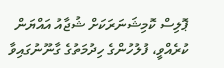ޕޮލިސް ކޮމިޝަނަރަކަށް ޝުޖާއު އައްޔަން ކުރެއްވީ، ފުލުހުންގެ ހިދުމަތުގެ ގާނޫނުގައިވާ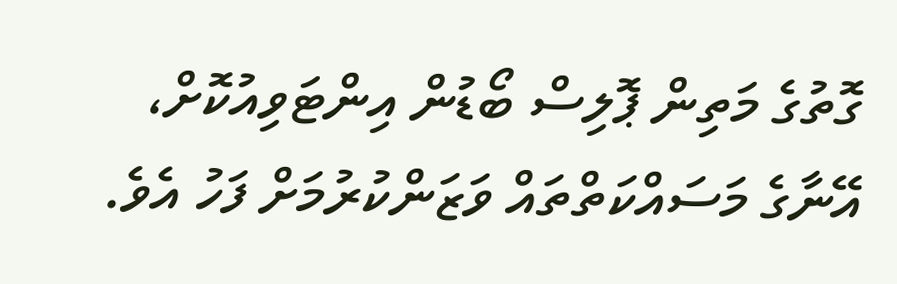ގޮތުގެ މަތިން ޕޮލިސް ބޯޑުން އިންޓަވިއުކޮށް، އޭނާގެ މަސައްކަތްތައް ވަޒަންކުރުމަށް ފަހު އެވެ.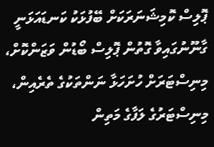ޕޮލިސް ކޮމިޝަނަރަކަށް ބޭފުޅަކު ކަނޑައަޅަނީ ގާނޫނުގައިވާ ގޮތުން ޕޮލިސް ބޯޑުން ވަޒަންކޮށް، މިނިސްޓަރަށް ހުށަހަޅާ ނަންތަކުގެ ތެރެއިން، މިނިސްޓަރުގެ ލަފާގެ މަތިން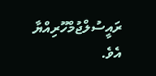ރައީސުލްޖުމްހޫރިއްޔާ އެވެ.